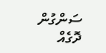ސަންގުން ދޮގެއް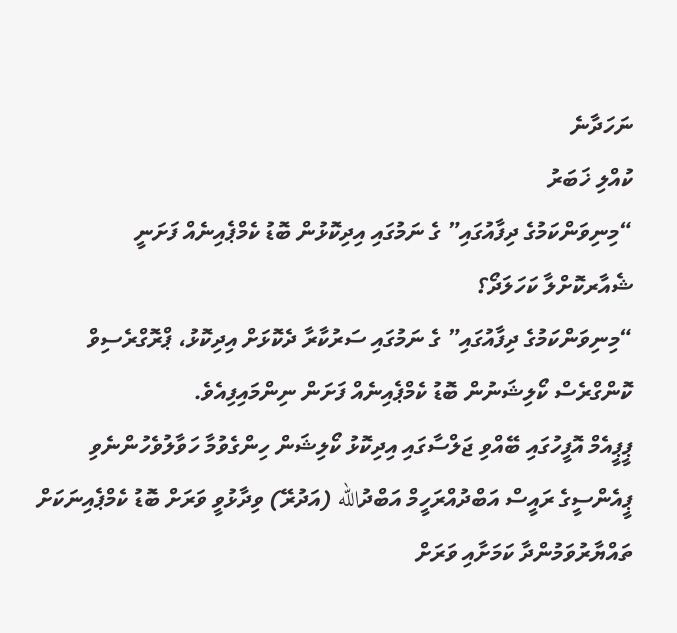ނަހަދާނެ
ކުއްލި ޚަބަރު
“މިނިވަންކަމުގެ ދިފާއުގައި” ގެ ނަމުގައި އިދިކޮޅުން ބޮޑު ކެމްޕެއިނެއް ފަށަނީ
ޝެއާރކޮށްލާ ކަހަލަދޯ؟
“މިނިވަންކަމުގެ ދިފާއުގައި” ގެ ނަމުގައި ސަރުކާރާ ދެކޮޅަށް އިދިކޮޅު، ޕްރޮގްރެސިވް ކޮންގްރެސް ކޯލިޝަނުން ބޮޑު ކެމްޕެއިނެއް ފަށަން ނިންމައިފިއެވެ.
ޕީޕީއެމް އޮފީހުގައި ބޭއްވި ޖަލްސާގައި އިދިކޮޅު ކޯލިޝަން ހިންގެވުމާ ހަވާލުވެހުންނެވި ޕީއެންސީގެ ރައީސް އަބްދުއްރަހީމް އަބްދުالله (އަދުރޭ) ވިދާޅުވީ ވަރަށް ބޮޑު ކެމްޕެއިނަކަށް ތައްޔާރުވަމުންދާ ކަމަށާއި ވަރަށް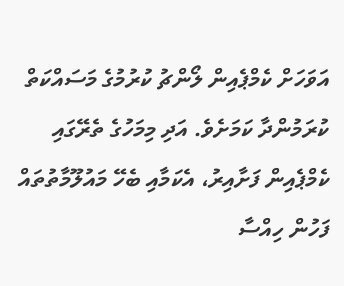އަވަހަށް ކެމްޕެއިން ލޯންޗު ކުރުމުގެ މަސައްކަތް ކުރަމުންދާ ކަމަށެވެ. އަދި މިމަހުގެ ތެރޭގައި ކެމްޕެއިން ފަށާއިރު، އެކަމާއި ބެހޭ މައުލޫމާތުތައް ފަހުން ހިއްސާ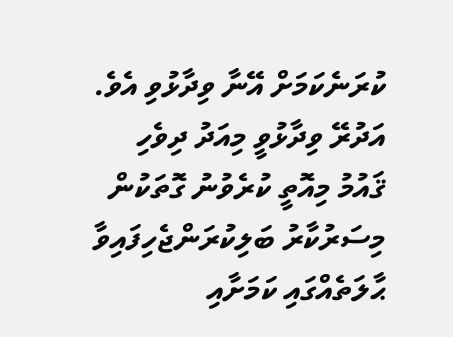ކުރަނެކަމަށް އޭނާ ވިދާޅުވި އެވެ.
އަދުރޭ ވިދާޅުވީ މިއަދު ދިވެހި ޤައުމު މިއޮތީ ކުރެވުނު ގޮތަކުން މިސަރުކާރު ބަލިކުރަންޖެހިފައިވާ ޙާލަތެއްގައި ކަމަށާއި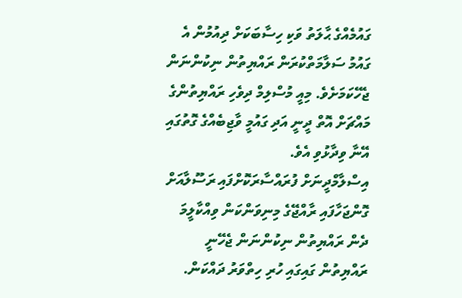ގައުމެއްގެ ޙާލަތު ވަކި ހިސާބަކަށް ދިއުމުން އެ ގައުމު ސަލާމަތްކުރަން ރައްޔިތުން ނިކުންނަން ޖެހޭކަމަށެވެ. މިއީ މުސްލިމް ދިވެހި ރައްޔިތުންގެ މައްޗަށް އޮތް ދީނީ އަދި ގައުމީ ވާޖިބެއްގެ ގޮތުގައި އޭނާ ވިދާޅުވި އެވެ.
އިސްލާމްދީނަށް ފުރައްސާރަކޮށްފައި ރަސޫލާއަށް ގޮންޖަހާފައި ރާއްޖޭގެ މިނިވަންކަން ވިއްކާލީމަ ދެން ރައްޔިތުން ނިކުންނަން ޖެހޭނީ ރައްޔިތުން ގައިގައި ހުރި ހިތްވަރު ދައްކަން.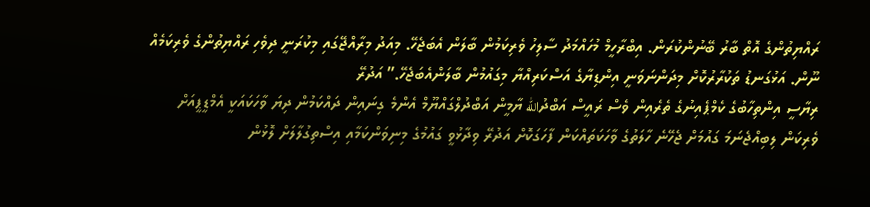ރައްޔިތުންގެ އޮތް ބާރު ބޭނުންކުރަން. އިބްރާހީމް މުހައްމަދު ސާލިހު ވެރިކަމުން ބާލަން އެބަޖެހޭ. މިއަދު މިރާއްޖޭގައި މިކުރަނީ ދިވެހި ރައްޔިތުންގެ ވެރިކަމެއް ނޫން. އަޅުގަނޑު ތަކުރާރުކޮށް މިދަންނަވަނީ އިންޑިޔާގެ އަސްކަރިއްޔާ މިގައުމުން ބާލަންއެބަޖެހޭ.” އަދުރޭ
ރިޔާސީ އިންތިހާބުގެ ކެމްޕެއިނުގެ ތެރެއިން ވެސް ރައީސް އަބްދުالله ޔާމީން އަބްދުލްގައްޔޫމް އެންމެ ގިނައިން ދައްކަމުން ދިޔަ ވާހަކައަކީ އެމްޑީޕީއަށް ވެރިކަން ލިބިއްޖެނަމަ ގައުމަށް ޖެހޭނެ ހާލަތުގެ ވާހަކަތައްކަން ފާހަގަކޮށް އަދުރޭ ވިދާޅުވީ ގައުމުގެ މިނިވަންކަމާއި އިސްތިގުލާލަށް ލޮޅުން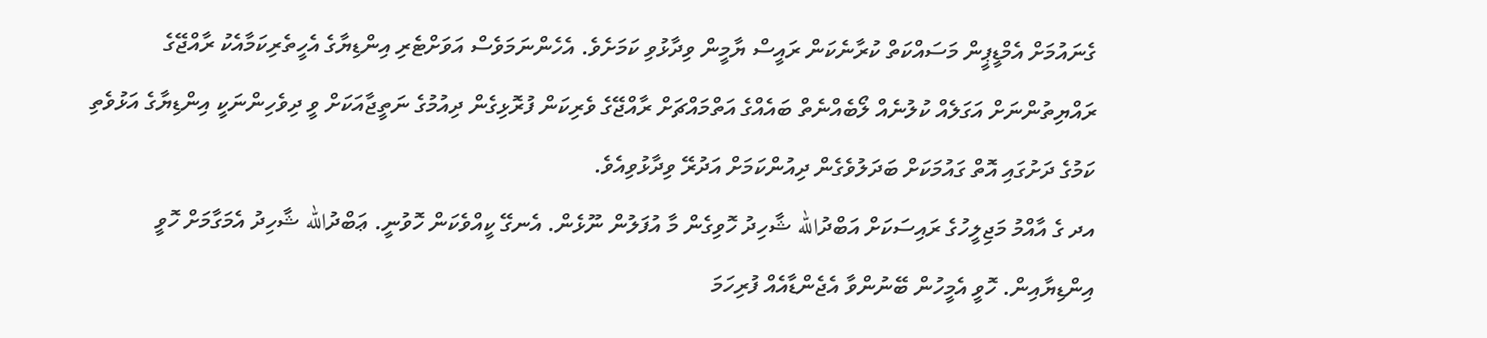ގެނައުމަށް އެމްޑީޕީން މަސައްކަތް ކުރާނެކަން ރައީސް ޔާމީން ވިދާޅުވި ކަމަށެވެ. އެހެންނަމަވެސް އަވަށްޓެރި އިންޑިޔާގެ އެހީތެރިކަމާއެކު ރާއްޖޭގެ ރައްޔިތުންނަށް އަގަލެއް ކުލުނެއް ލޯބެއްނެތް ބައެއްގެ އަތްމައްޗަށް ރާއްޖޭގެ ވެރިކަން ފުރޮޅިގެން ދިއުމުގެ ނަތީޖާއަކަށް ވީ ދިވެހިންނަކީ އިންޑިޔާގެ އަޅުވެތި ކަމުގެ ދަށުގައި އޮތް ގައުމަކަށް ބަދަލުވެގެން ދިއުންކަމަށް އަދުރޭ ވިދާޅުވިއެވެ.
އދ ގެ އާއްމު މަޖިލީހުގެ ރައިސަކަށް އަބްދުالله ޝާހިދު ހޮވިގެން މާ އުފަލުން ނޫޅެން. އެނގޭ ކީއްވެކަން ހޮވުނީ. ޢަބްދުالله ޝާހިދު އެމަގާމަށް ހޮވީ އިންޑިޔާއިން. ހޮވީ އެމީހުން ބޭނުންވާ އެޖެންޑާއެއް ފުރިހަމަ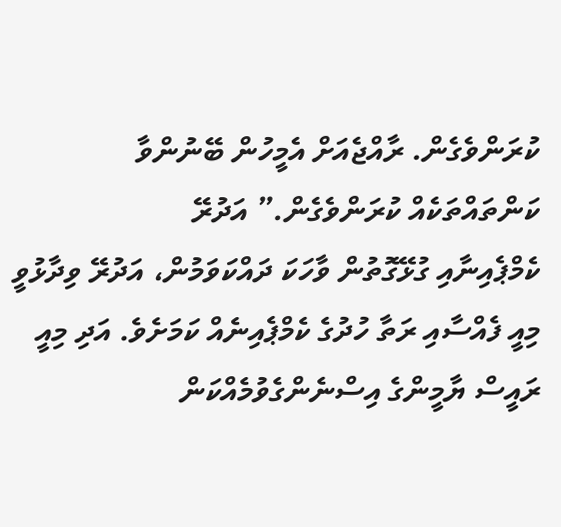ކުރަންވެގެން. ރާއްޖެއަށް އެމީހުން ބޭނުންވާ ކަންތައްތަކެއް ކުރަންވެގެން.” އަދުރޭ
ކެމްޕެއިނާއި ގުޅޭގޮތުން ވާހަކަ ދައްކަވަމުން، އަދުރޭ ވިދާޅުވީ މިއީ ފެއްސާއި ރަތާ ހުދުގެ ކެމްޕެއިނެއް ކަމަށެވެ. އަދި މިއީ ރައީސް ޔާމީންގެ އިސްނެންގެވުމެއްކަން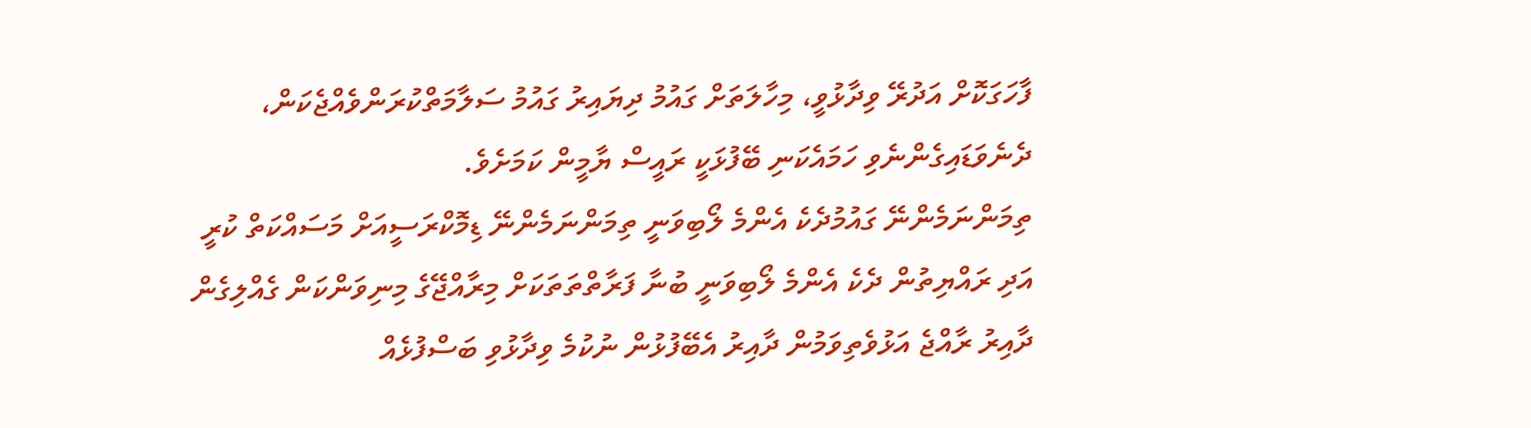ފާހަގަކޮށް އަދުރޭ ވިދާޅުވީ، މިހާލަތަށް ގައުމު ދިޔައިރު ގައުމު ސަލާމަތްކުރަންވެއްޖެކަން، ދެނެވަޑައިގެންނެވި ހަމައެކަނި ބޭފުޅަކީ ރައީސް ޔާމީން ކަމަށެވެ.
ތިމަންނަމެންނޭ ގައުމުދެކެ އެންމެ ލޯބިވަނީ ތިމަންނަމެންނޭ ޑިމޮކްރަސީއަށް މަސައްކަތް ކުރީ އަދި ރައްޔިތުން ދެކެ އެންމެ ލޯބިވަނީ ބުނާ ފަރާތްތަތަކަށް މިރާއްޖޭގެ މިނިވަންކަން ގެއްލިގެން ދާއިރު ރާއްޖެ އަޅުވެތިވަމުން ދާއިރު އެބޭފުޅުން ނުކުމެ ވިދާޅުވި ބަސްފުޅެއް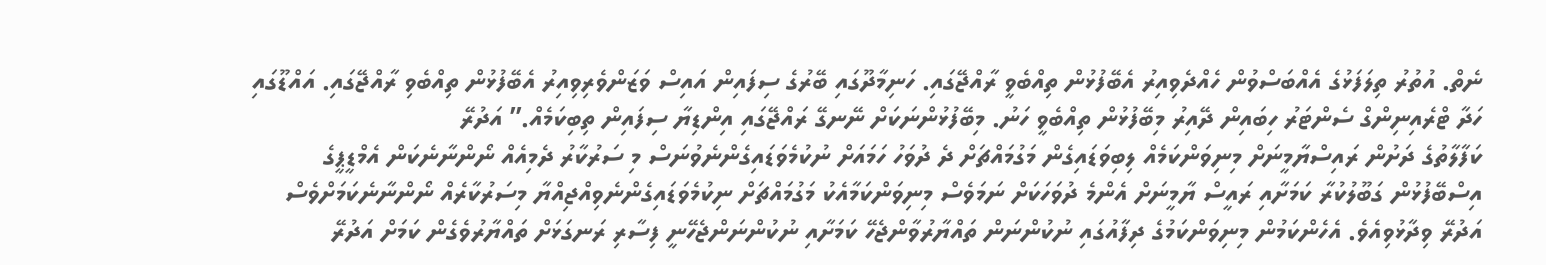ނެތް. އުތުރު ތިލަފަޅުގެ އެއްބަސްވުން ހެއްދެވިއިރު އެބޭފުޅުން ތިއްބެވީ ރާއްޖޭގައި. ހަނިމާދޫގައި ބޭރުގެ ސިފައިން އައިސް ވަޒަންވެރިވިއިރު އެބޭފުޅުން ތިއްބެވި ރާއްޖޭގައި. އައްޑޫގައި ހަދާ ޓްރެއިނިންގް ސެންޓަރު ހިބައިން ދޭއިރު މިބޭފުޅުން ތިއްބެވީ ހަނު. މިބޭފުޅުންނަކަށް ނޭނގޭ ރައްޖޭގައި އިންޑިޔާ ސިފައިން ތިބިކަމެއް.” އަދުރޭ
ކަފާލާތުގެ ދަށުން ރައިސްޔާމީނަށް މިނިވަންކަމެއް ލިބިވަޑައިގެން މަގުމައްޗަށް ދެ ދުވަހު ހަމައަށް ނުކުމެވަޑައިގެންނެވުނަސް މި ސަރުކާރު ދެމިއެއް ނޯންނާނެކަން އެމްޑީޕީގެ އިސްބޭފުޅުން ގަބޫލުކުރާ ކަމަށާއި ރައީސް ޔާމީނަށް އެންމެ ދުވަހަކަށް ނަމަވެސް މިނިވަންކަމާއެކު މަގުމައްޗަށް ނިކުމެވަޑައިގެންނެވިއްޖިއްޔާ މިސަރުކާރެއް ނޯންނާނެކަމަށްވެސް އަދުރޭ ވިދާޅުވިއެވެ. އެހެންކަމުން މިނިވަންކަމުގެ ދިފާއުގައި ނުކުންނަން ތައްޔާރުވާންޖެހޭ ކަމަށާއި ނުކުންނަންޖެހޭނީ ފިސާރި ރަނގަޅަށް ތައްޔާރުވެގެން ކަމަށް އަދުރޭ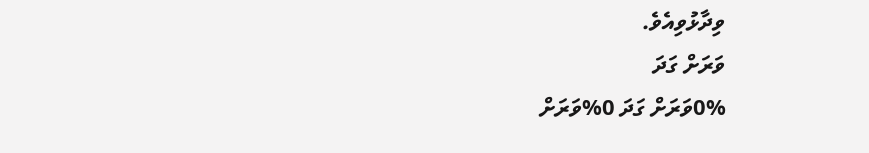ވިދާޅުވިއެވެ.
ވަރަށް ގަދަ
0%ވަރަށް ގަދަ 0%ވަރަށް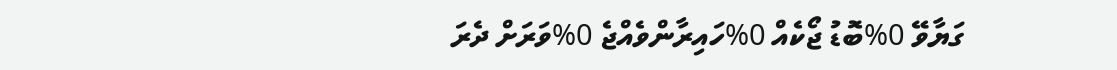ގަޔާވޭ 0%ބޮޑު ޖޯކެއް 0%ހައިރާންވެއްޖެ 0%ވަރަށް ދެރަ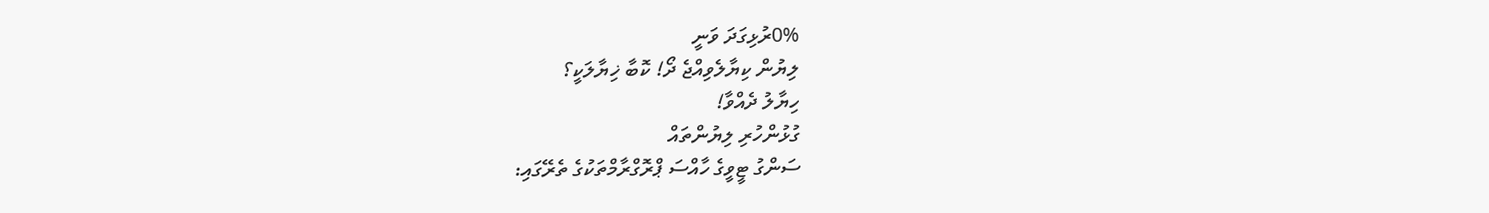0%ރުޅިގަދަ ވަނީ
ލިޔުން ކިޔާލެވިއްޖެ ދޯ! ކޮބާ ޚިޔާލަކީ؟
ހިޔާލު ދެއްވާ!
ގުޅުންހުރި ލިޔުންތައް
ސަންގު ޓީވީގެ ހާއްސަ ޕްރޮގްރާމްތަކުގެ ތެރޭގައި: